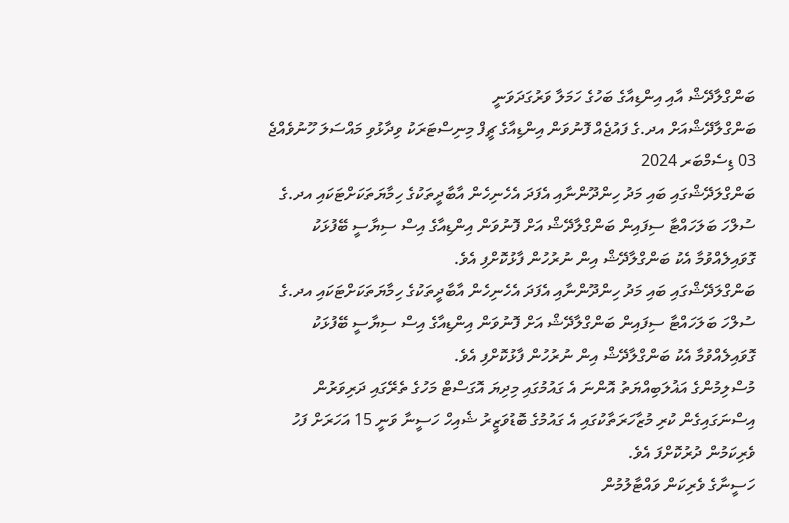ބަންގްލާދޭޝް އާއި އިންޑިއާގެ ބަހުގެ ހަމަލާ ވަރުގަދަވަނީ
ބަންގްލާދޭޝްއަށް އދ.ގެ ފައުޖެއް ފޮނުވަން އިންޑިއާގެ ޗީފް މިނިސްޓަރަކު ވިދާޅުވި މައްސަލަ ހޫނުވެއްޖެ
03 ޑިސެމްބަރ 2024
ބަންގްލަދޭޝްގައި ބައި މަދު ހިންދޫންނާއި އެފަދަ އެހެނިހެން އާބާދީތަކުގެ ހިމާޔަތަކަށްޓަކައި އދ.ގެ ސުލްހަ ބަލަހައްޓާ ސިފައިން ބަންގްލާދޭޝް އަށް ފޮނުވަން އިންޑިއާގެ އިސް ސިޔާސީ ބޭފުޅަކު ގޮވައިލެއްވުމާ އެކު ބަންގްލާދޭޝް އިން ނުރުހުން ފާޅުކޮށްފި އެވެ.
ބަންގްލަދޭޝްގައި ބައި މަދު ހިންދޫންނާއި އެފަދަ އެހެނިހެން އާބާދީތަކުގެ ހިމާޔަތަކަށްޓަކައި އދ.ގެ ސުލްހަ ބަލަހައްޓާ ސިފައިން ބަންގްލާދޭޝް އަށް ފޮނުވަން އިންޑިއާގެ އިސް ސިޔާސީ ބޭފުޅަކު ގޮވައިލެއްވުމާ އެކު ބަންގްލާދޭޝް އިން ނުރުހުން ފާޅުކޮށްފި އެވެ.
މުސްލިމުންގެ އަޣުލަބިއްޔަތު އޮންނަ އެ ގައުމުގައި މިދިޔަ އޮގަސްޓް މަހުގެ ތެރޭގައި ދަރިވަރުން އިސްނަގައިގެން ކުރި މުޒާހަރަތާކުގައި އެ ގައުމުގެ ބޮޑުވަޒީރު ޝެއިހް ހަސީނާ ވަނީ 15 އަހަރަށް ފަހު ވެރިކަމުން ދުރުކޮށްފަ އެވެ.
ހަސީނާގެ ވެރިކަން ވައްޓާލުމުން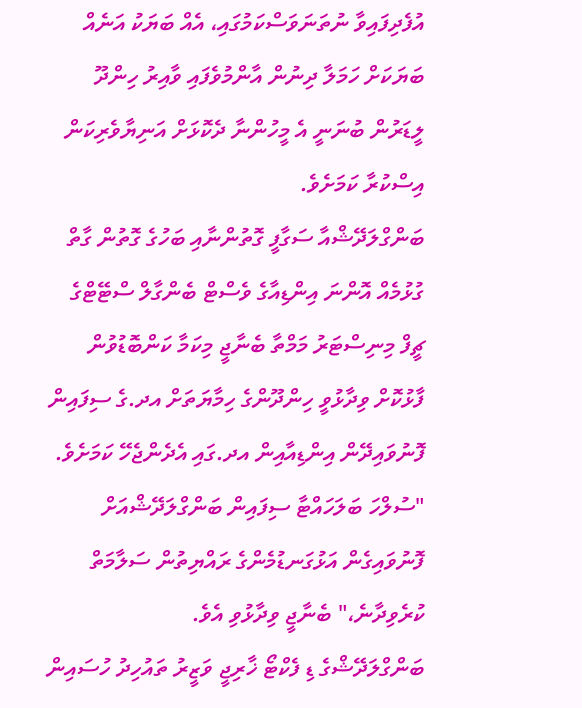އުފެދިފައިވާ ނުތަނަވަސްކަމުގައި، އެއް ބަޔަކު އަނެއް ބަޔަކަށް ހަމަލާ ދިނުން އާންމުވެފައި ވާއިރު ހިންދޫ ލީޑަރުން ބުނަނީ އެ މީހުންނާ ދެކޮޅަށް އަނިޔާވެރިކަން އިސްކުރާ ކަމަށެވެ.
ބަންގްލަދޭޝްއާ ސަގާފީ ގޮތުންނާއި ބަހުގެ ގޮތުން ގާތް ގުޅުމެއް އޮންނަ އިންޑިއާގެ ވެސްޓް ބެންގާލް ސްޓޭޓްގެ ޗީފް މިނިސްޓަރު މަމްތާ ބެނާޖީ މިކަމާ ކަންބޮޑުވުން ފާޅުކޮށް ވިދާޅުވީ ހިންދޫންގެ ހިމާޔަތަށް އދ.ގެ ސިފައިން ފޮނުވައިދޭން އިންޑިއާއިން އދ.ގައި އެދެންޖެހޭ ކަމަށެވެ.
"ސުލްހަ ބަލަހައްޓާ ސިފައިން ބަންގްލަދޭޝްއަށް ފޮނުވައިގެން އަޅުގަނޑުމެންގެ ރައްޔިތުން ސަލާމަތް ކުރެވިދާނެ،" ބެނާޖީ ވިދާޅުވި އެވެ.
ބަންގްލަދޭޝްގެ ޑި ފެކްޓޯ ޚާރިޖީ ވަޒީރު ތައުހިދު ހުސައިން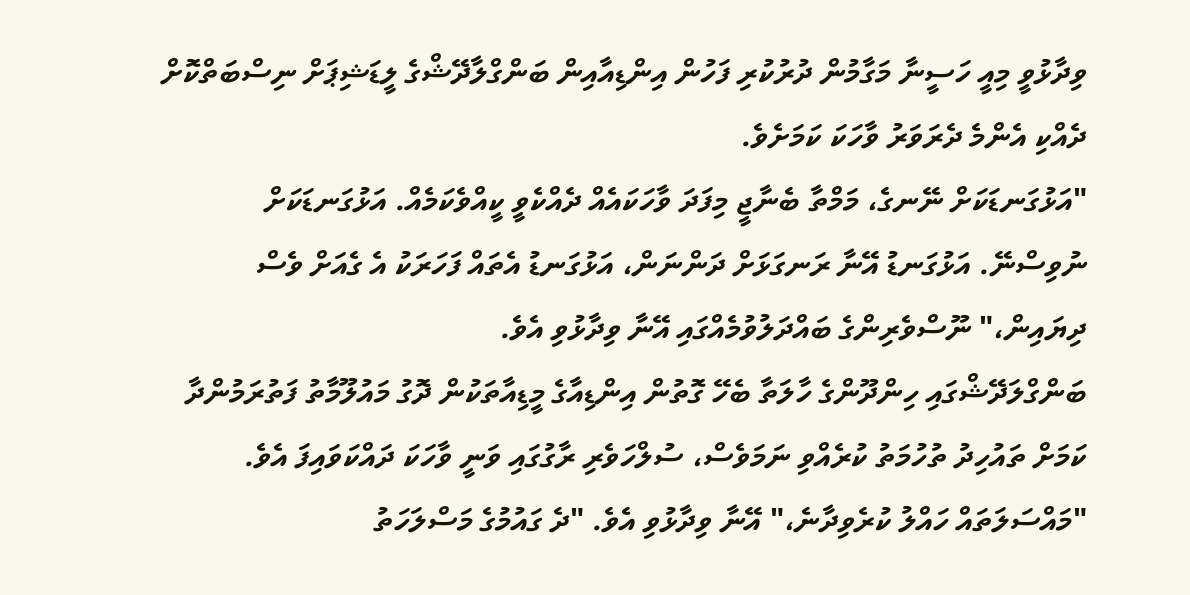ވިދާޅުވީ މިއީ ހަސީނާ މަގާމުން ދުރުކުރި ފަހުން އިންޑިއާއިން ބަންގްލާދޭޝްގެ ލީޑަޝިޕަށް ނިސްބަތްކޮށް ދެއްކި އެންމެ ދެރަވަރު ވާހަކަ ކަމަށެވެ.
"އަޅުގަނޑަކަށް ނޭނގެ، މަމްތާ ބެނާޖީ މިފަދަ ވާހަކައެއް ދެއްކެވީ ކީއްވެކަމެއް. އަޅުގަނޑަކަށް ނުވިސްނޭ. އަޅުގަނޑު އޭނާ ރަނގަޅަށް ދަންނަން، އަޅުގަނޑު އެތައް ފަހަރަކު އެ ގެއަށް ވެސް ދިޔައިން،" ނޫސްވެރިންގެ ބައްދަލުވުމެއްގައި އޭނާ ވިދާޅުވި އެވެ.
ބަންގްލަދޭޝްގައި ހިންދޫންގެ ހާލަތާ ބެހޭ ގޮތުން އިންޑިއާގެ މީޑިއާތަކުން ދޮގު މައުލޫމާތު ފަތުރަމުންދާ ކަމަށް ތައުހިދު ތުހުމަތު ކުރެއްވި ނަމަވެސް، ސުލްހަވެރި ރާގުގައި ވަނީ ވާހަކަ ދައްކަވައިފަ އެވެ.
"މައްސަލަތައް ހައްލު ކުރެވިދާނެ،" އޭނާ ވިދާޅުވި އެވެ. "ދެ ގައުމުގެ މަސްލަހަތު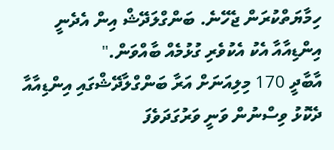ހިމާޔަތްކުރަން ޖެހޭނެ. ބަންގްލަދޭޝް އިން އެދެނީ އިންޑިއާއާ އެކު އެކުވެރި ގުޅުމެއް ބާއްވަން."
އާބާދީ 170 މިލިއަނަށް އަރާ ބަންގްލާދޭޝްގައި އިންޑިއާއާ ދެކޮޅު ވިސްނުން ވަނީ ވަރުގަދަވެފަ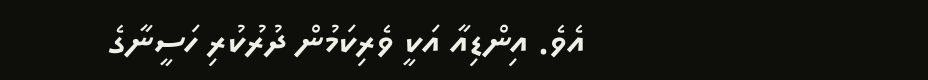އެވެ. އިންޑިއާ އަކީ ވެރިކަމުން ދުރުކުރި ހަސީނާގެ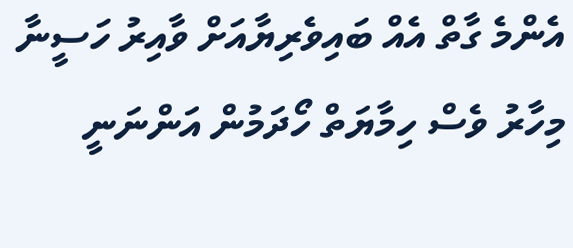އެންމެ ގާތް އެއް ބައިވެރިޔާއަށް ވާއިރު ހަސީނާ މިހާރު ވެސް ހިމާޔަތް ހޯދަމުން އަންނަނީ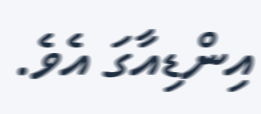އިންޑިއާގަ އެވެ.